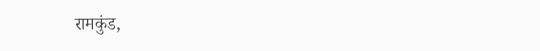रामकुंड,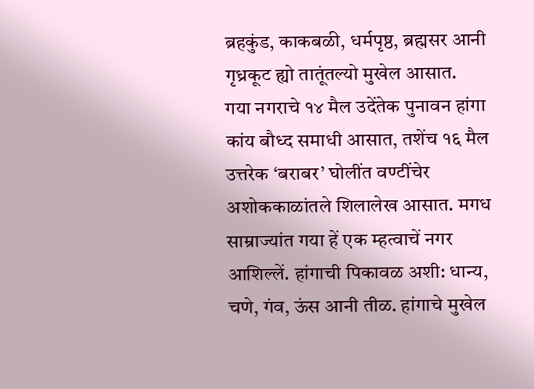ब्रहकुंड, काकबळी, धर्मपृष्ठ, ब्रह्मसर आनी गृध्रकूट ह्यो तातूंतल्यो मुखेल आसात.
गया नगराचे १४ मैल उदेंतेक पुनावन हांगा कांय बौध्द समाधी आसात, तशेंच १६ मैल उत्तरेक ‘बराबर’ घोलींत वण्टींचेर अशोककाळांतले शिलालेख आसात. मगध साम्राज्यांत गया हें एक म्हत्वाचें नगर आशिल्लें. हांगाची पिकावळ अशी: धान्य, चणे, गंव, ऊंस आनी तीळ. हांगाचे मुखेल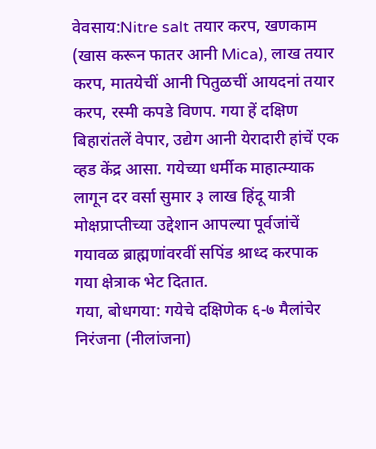वेवसाय:Nitre salt तयार करप, खणकाम (खास करून फातर आनी Mica), लाख तयार करप, मातयेचीं आनी पितुळचीं आयदनां तयार करप, रस्मी कपडे विणप. गया हें दक्षिण बिहारांतलें वेपार, उद्येग आनी येरादारी हांचें एक व्हड केंद्र आसा. गयेच्या धर्मीक माहात्म्याक लागून दर वर्सा सुमार ३ लाख हिंदू यात्री मोक्षप्राप्तीच्या उद्देशान आपल्या पूर्वजांचें गयावळ ब्राह्मणांवरवीं सपिंड श्राध्द करपाक गया क्षेत्राक भेट दितात.
गया, बोधगया: गयेचे दक्षिणेक ६-७ मैलांचेर निरंजना (नीलांजना)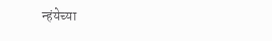न्हंयेच्या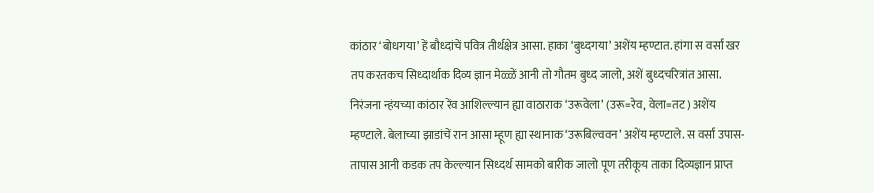कांठार ‘बोधगया’ हें बौध्दांचें पवित्र तीर्थक्षेत्र आसा. हाका ‘बुध्दगया’ अशेंय म्हण्टात. हांगा स वर्सां खर तप करतकच सिध्दार्थाक दिव्य ज्ञान मेळ्ळें आनी तो गौतम बुध्द जालो, अशें बुध्दचरित्रांत आसा. निरंजना न्हंयच्या कांठार रेंव आशिल्ल्यान ह्या वाठाराक ‘उरूवेला’ (उरू=रेव, वेला=तट) अशेंय म्हण्टाले. बेलाच्या झाडांचें रान आसा म्हूण ह्या स्थानाक ‘उरूबिल्ववन’ अशेंय म्हण्टाले. स वर्सां उपास-तापास आनी कडक तप केल्ल्यान सिध्दर्थ सामको बारीक जालो पूण तरीकूय ताका दिव्यज्ञान प्राप्त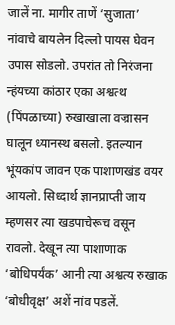जालें ना. मागीर ताणें ‘सुजाता’ नांवाचे बायलेन दिल्लो पायस घेवन उपास सोडलो. उपरांत तो निरंजना न्हंयच्या कांठार एका अश्वत्थ (पिंपळाच्या) रुखाखाला वज्रासन घालून ध्यानस्थ बसलो. इतल्यान भूंयकांप जावन एक पाशाणखंड वयर आयलो. सिध्दार्थ ज्ञानप्राप्ती जाय म्हणसर त्या खडपाचेरूच वसून रावलो. देखून त्या पाशाणाक ‘बोधिपर्यंक’ आनी त्या अश्वत्य रुखाक ‘बोधीवृक्ष’ अशें नांव पडलें.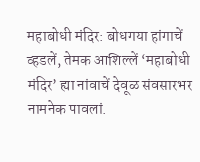महाबोधी मंदिर: बोधगया हांगाचें व्हडलें, तेमक आशिल्लें ‘महाबोधी मंदिर’ ह्या नांवाचें देवूळ संवसारभर नामनेक पावलां.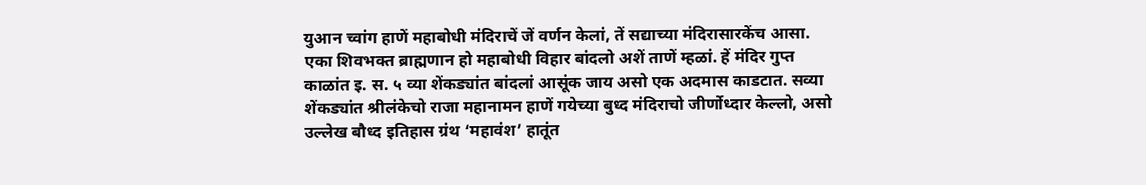युआन च्वांग हाणें महाबोधी मंदिराचें जें वर्णन केलां, तें सद्याच्या मंदिरासारकेंच आसा. एका शिवभक्त ब्राह्मणान हो महाबोधी विहार बांदलो अशें ताणें म्हळां. हें मंदिर गुप्त काळांत इ. स. ५ व्या शेंकड्यांत बांदलां आसूंक जाय असो एक अदमास काडटात. सव्या शेंकड्यांत श्रीलंकेचो राजा महानामन हाणें गयेच्या बुध्द मंदिराचो जीर्णोध्दार केल्लो, असो उल्लेख बौध्द इतिहास ग्रंथ ‘महावंश’ हातूंत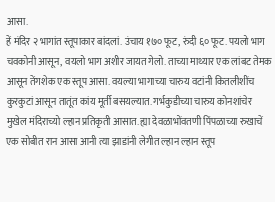आसा.
हें मंदिर २ भागांत स्तूपाकार बांदलां. उंचाय १७० फूट, रुंदी ६० फूट. पयलो भाग चवकोनी आसून, वयलो भाग अशीर जायत गेलो. ताच्या माथ्यार एक लांबट तेमक आसून तेंगशेक एक स्तूप आसा. वयल्या भागाच्या चारुय वटांनी कितलीशींच कुरकुटां आसून तातूंत कांय मूर्ती बसयल्यात. गर्भकुडीच्या चारुय कोनशांचेर मुखेल मंदिराच्यो ल्हान प्रतिकृती आसात. ह्या देवळाभोंवतणी पिंपळाच्या रुखाचें एक सोबीत रान आसा आनी त्या झाडांनी लेगीत ल्हान ल्हान स्तूप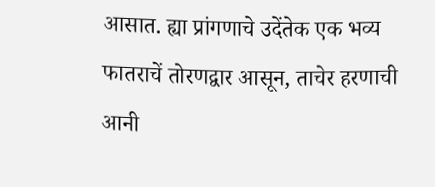आसात. ह्या प्रांगणाचे उदेंतेक एक भव्य फातराचें तोरणद्वार आसून, ताचेर हरणाची आनी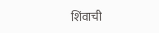शिंवाची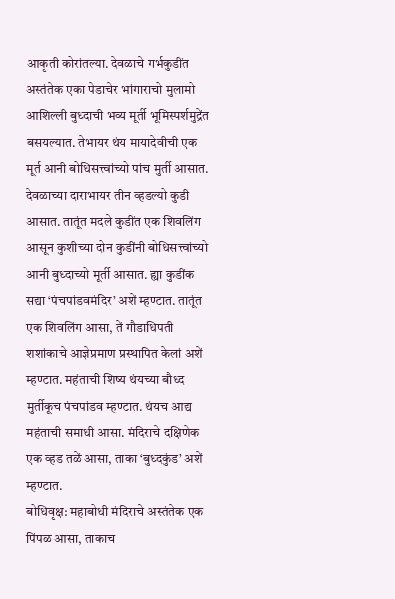आकृती कोरांतल्या. देवळाचे गर्भकुडींत अस्तंतेक एका पेडाचेर भांगाराचो मुलामो आशिल्ली बुध्दाची भव्य मूर्ती भूमिस्पर्शमुद्रेंत बसयल्यात. तेभायर थंय मायादेवीची एक मूर्त आनी बोधिसत्त्वांच्यो पांच मुर्ती आसात. देवळाच्या दाराभायर तीन व्हडल्यो कुडी आसात. तातूंत मदले कुडींत एक शिवलिंग आसून कुशीच्या दोन कुडींनी बोधिसत्त्वांच्यो आनी बुध्दाच्यो मूर्ती आसात. ह्या कुडींक सद्या ‘पंचपांडवमंदिर’ अशें म्हण्टात. तातूंत एक शिवलिंग आसा, तें गौडाधिपती शशांकाचे आज्ञेप्रमाण प्रस्थापित केलां अशें म्हण्टात. महंताची शिष्य थंयच्या बौध्द मुर्तीकूच पंचपांडव म्हण्टात. थंयच आद्य महंताची समाधी आसा. मंदिराचे दक्षिणेक एक व्हड तळें आसा, ताका ‘बुध्दकुंड’ अशें म्हण्टात.
बोधिवृक्ष: महाबोधी मंदिराचे अस्तंतेक एक पिंपळ आसा, ताकाच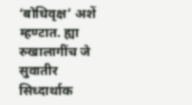‘बोधिवृक्ष’ अशें म्हण्टात. ह्या रुखालागींच जे सुवातीर सिध्दार्थाक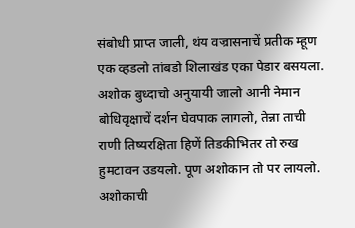संबोधी प्राप्त जाली, थंय वज्रासनाचें प्रतीक म्हूण एक व्हडलो तांबडो शिलाखंड एका पेडार बसयला. अशोक बुध्दाचो अनुयायी जालो आनी नेमान बोधिवृक्षाचें दर्शन घेवपाक लागलो, तेन्ना ताची राणी तिष्यरक्षिता हिणें तिडकीभितर तो रुख हुमटावन उडयलो. पूण अशोकान तो पर लायलो. अशोकाची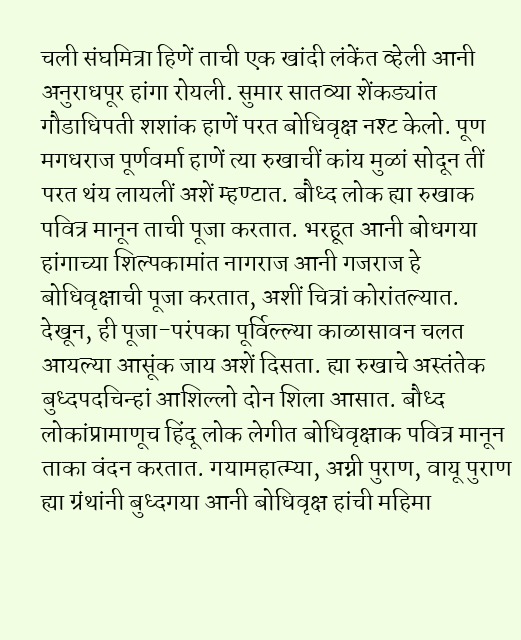चली संघमित्रा हिणें ताची एक खांदी लंकेंत व्हेली आनी अनुराधपूर हांगा रोयली. सुमार सातव्या शेंकड्यांत गौडाधिपती शशांक हाणें परत बोधिवृक्ष नश्ट केलो. पूण मगधराज पूर्णवर्मा हाणें त्या रुखाचीं कांय मुळां सोदून तीं परत थंय लायलीं अशें म्हण्टात. बौध्द लोक ह्या रुखाक पवित्र मानून ताची पूजा करतात. भरहूत आनी बोधगया हांगाच्या शिल्पकामांत नागराज आनी गजराज हे बोधिवृक्षाची पूजा करतात, अशीं चित्रां कोरांतल्यात. देखून, ही पूजा-परंपका पूर्विल्ल्या काळासावन चलत आयल्या आसूंक जाय अशें दिसता. ह्या रुखाचे अस्तंतेक बुध्दपदचिन्हां आशिल्लो दोन शिला आसात. बौध्द लोकांप्रामाणूच हिंदू लोक लेगीत बोधिवृक्षाक पवित्र मानून ताका वंदन करतात. गयामहात्म्या, अग्नी पुराण, वायू पुराण ह्या ग्रंथांनी बुध्दगया आनी बोधिवृक्ष हांची महिमा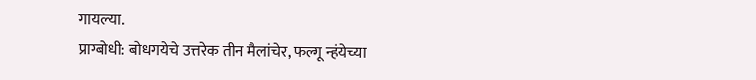गायल्या.
प्राग्बोधी: बोधगयेचे उत्तरेक तीन मैलांचेर, फल्गू न्हंयेच्या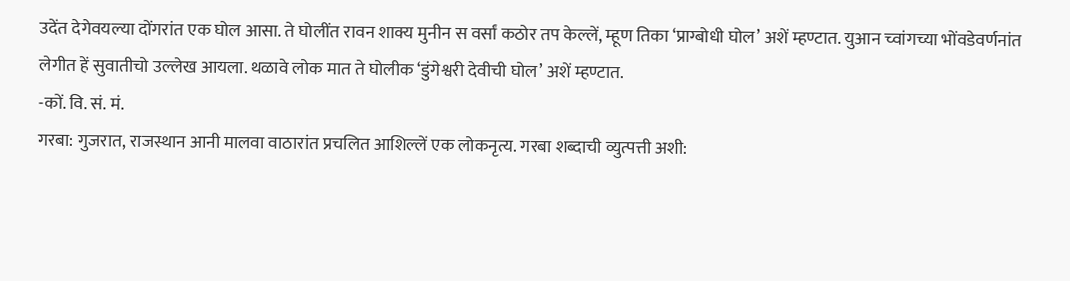उदेंत देगेवयल्या दोंगरांत एक घोल आसा. ते घोलींत रावन शाक्य मुनीन स वर्सां कठोर तप केल्लें, म्हूण तिका ‘प्राग्बोधी घोल’ अशें म्हण्टात. युआन च्वांगच्या भोंवडेवर्णनांत लेगीत हें सुवातीचो उल्लेख आयला. थळावे लोक मात ते घोलीक ‘डुंगेश्वरी देवीची घोल’ अशें म्हण्टात.
-कों. वि. सं. मं.
गरबा: गुजरात, राजस्थान आनी मालवा वाठारांत प्रचलित आशिल्लें एक लोकनृत्य. गरबा शब्दाची व्युत्पत्ती अशी: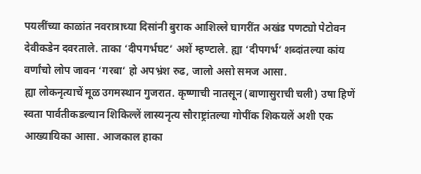पयलींच्या काळांत नवरात्राच्या दिसांनी बुराक आशिल्ले घागरींत अखंड पणट्यो पेटोवन देवीकडेन दवरताले. ताका ‘दीपगर्भघट’ अशें म्हण्टाले. ह्या ‘दीपगर्भ’ शब्दांतल्या कांय वर्णांचो लोप जावन ‘गरबा’ हो अपभ्रंश रुढ, जालो असो समज आसा.
ह्या लोकनृत्याचें मूळ उगमस्थान गुजरात. कृष्णाची नातसून (बाणासुराची चली) उषा हिणें स्वता पार्वतीकडल्यान शिकिल्लें लास्यनृत्य सौराष्ट्रांतल्या गोपींक शिकयलें अशी एक आख्यायिका आसा. आजकाल हाका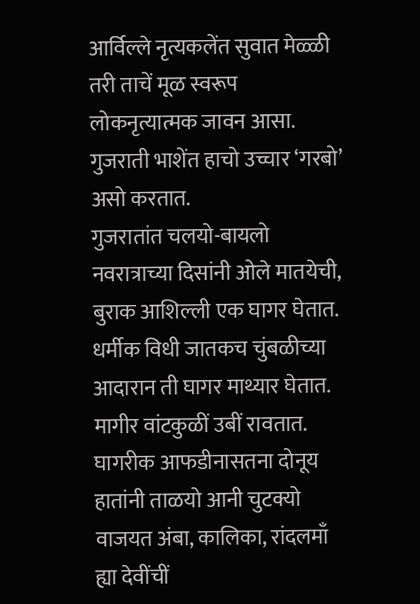आर्विल्ले नृत्यकलेंत सुवात मेळ्ळी तरी ताचें मूळ स्वरूप लोकनृत्यात्मक जावन आसा. गुजराती भाशेंत हाचो उच्चार ‘गरबो’ असो करतात.
गुजरातांत चलयो-बायलो नवरात्राच्या दिसांनी ओले मातयेची, बुराक आशिल्ली एक घागर घेतात. धर्मीक विधी जातकच चुंबळीच्या आदारान ती घागर माथ्यार घेतात. मागीर वांटकुळीं उबीं रावतात. घागरीक आफडीनासतना दोनूय हातांनी ताळयो आनी चुटक्यो वाजयत अंबा, कालिका, रांदलमाँ ह्या देवींचीं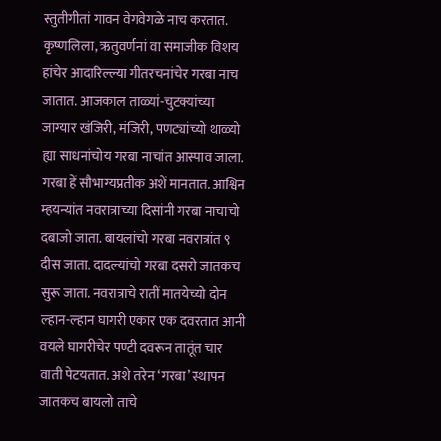स्तुतीगीतां गावन वेगवेगळे नाच करतात. कृष्णलिला, ऋतुवर्णनां वा समाजीक विशय हांचेर आदारिल्ल्या गीतरचनांचेर गरबा नाच जातात. आजकाल ताळ्यां-चुटक्यांच्या जाग्यार खंजिरी, मंजिरी, पणट्यांच्यो थाळ्यो ह्या साधनांचोय गरबा नाचांत आस्पाव जाला.
गरबा हें सौभाग्यप्रतीक अशें मानतात. आश्विन म्हयन्यांत नवरात्राच्या दिसांनी गरबा नाचाचो दबाजो जाता. बायलांचो गरबा नवरात्रांत ९ दीस जाता. दादल्यांचो गरबा दसरो जातकच सुरू जाता. नवरात्राचे रातीं मातयेच्यो दोन ल्हान-ल्हान घागरी एकार एक दवरतात आनी वयले घागरीचेर पण्टी दवरून तातूंत चार वाती पेटयतात. अशे तरेन ‘गरबा’ स्थापन जातकच बायलो ताचे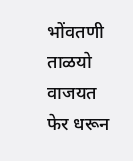भोंवतणी ताळयो वाजयत फेर धरून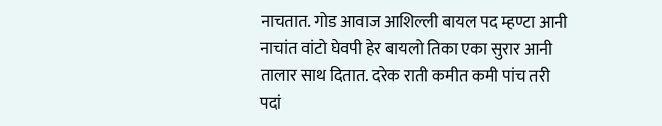नाचतात. गोड आवाज आशिल्ली बायल पद म्हण्टा आनी नाचांत वांटो घेवपी हेर बायलो तिका एका सुरार आनी तालार साथ दितात. दरेक राती कमीत कमी पांच तरी पदां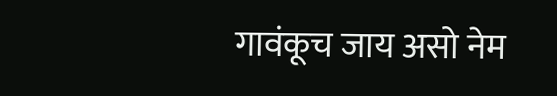गावंकूच जाय असो नेम